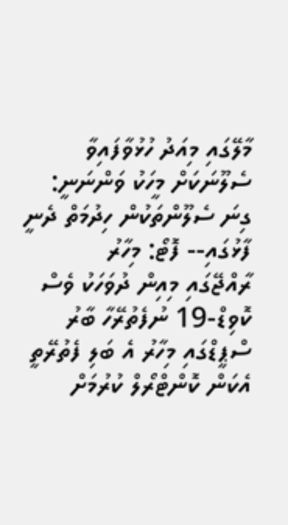މާލޭގައި މިއަދު ހުޅުވާފައިވާ ސެލޫނަކަށް މީހަކު ވަންނަނީ: ގިނަ ސެލޫންތަކުން ހިދުމަތް ދެނީ ފާޅުގައި-- ފޮޓޯ: މިހާރު
ރާއްޖޭގައި މިއިން ދުވަހަކު ވެސް ކޮވިޑް-19 ނުފެތުރޭހާ ބާރު ސްޕީޑްގައި މިހާރު އެ ބަލި ފެތުރޭތީ އެކަން ކޮންޓްރޯލް ކުރުމަށް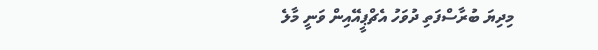މިދިޔަ ބުރާސްފަތި ދުވަހު އެޗްޕީއޭއިން ވަނީ މާލެ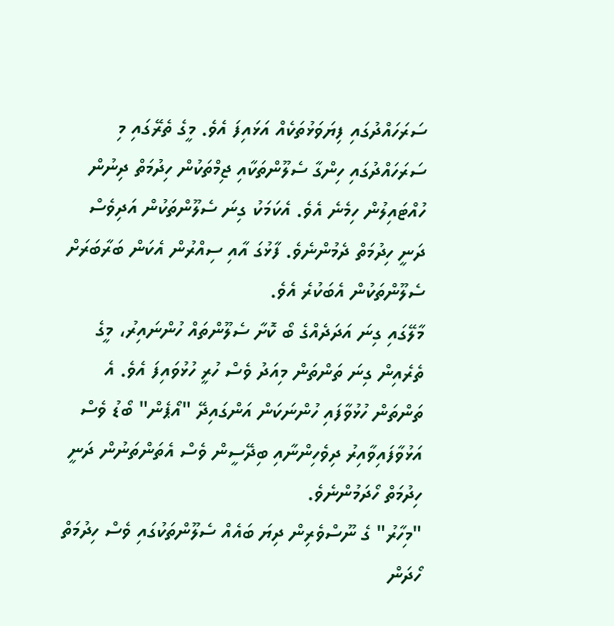ސަރަހައްދުގައި ފިޔަވަޅުތަކެއް އަޅައިފަ އެވެ. މީގެ ތެރޭގައި މި ސަރަހައްދުގައި ހިންގާ ސެލޫންތަކާއި ޖިމްތަކުން ހިދުމަތް ދިނުން ހުއްޓައިލުން ހިމެނެ އެވެ. އެކަމަކު ގިނަ ސެލޫންތަކުން އަދިވެސް ދަނީ ހިދުމަތް ދެމުންނެވެ. ފާޅުގަ އާއި ސިއްރުން އެކަން ބަރާބަރަށް ސެލޫންތަކުން އެބަކުރެ އެވެ.
މާލޭގައި ގިނަ އަދަދެއްގެ ބޯ ކޮށާ ސެލޫންތައް ހުންނައިރު، މީގެ ތެރެއިން ގިނަ ތަންތަން މިއަދު ވެސް ހުރީ ހުޅުވައިފަ އެވެ. އެ ތަންތަން ހުޅުވާފައި ހުންނަކަން އަންގައިދޭ "އޯޕެން" ބޯޑު ވެސް އަޅުވާފައިވާއިރު ދިވެހިންނާއި ބިދޭސީން ވެސް އެތަންތަނުން ދަނީ ހިދުމަތް ހޯދަމުންނެވެ.
"މިހާރު" ގެ ނޫސްވެރިން ދިޔަ ބައެއް ސެލޫންތަކުގައި ވެސް ހިދުމަތް ހޯދަން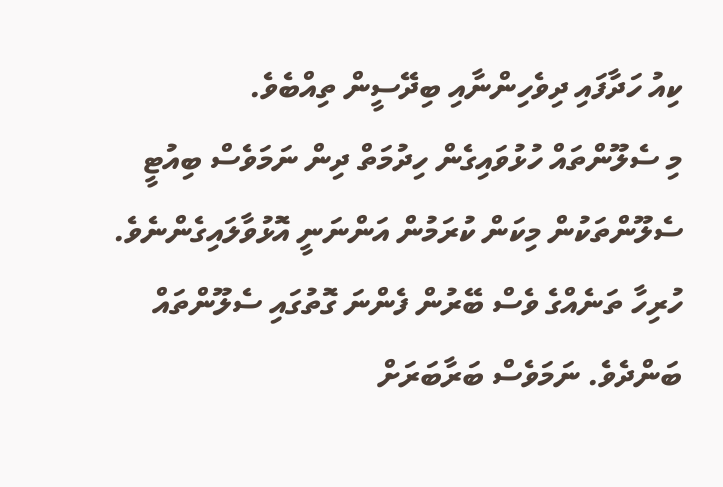ކިއު ހަދާފައި ދިވެހިންނާއި ބިދޭސީން ތިއްބެވެ.
މި ސެލޫންތައް ހުޅުވައިގެން ހިދުމަތް ދިން ނަމަވެސް ބިއުޓީ ސެލޫންތަކުން މިކަން ކުރަމުން އަންނަނީ އޮޅުވާލައިގެންނެވެ. ހުރިހާ ތަނެއްގެ ވެސް ބޭރުން ފެންނަ ގޮތުގައި ސެލޫންތައް ބަންދެވެ. ނަމަވެސް ބަރާބަރަށް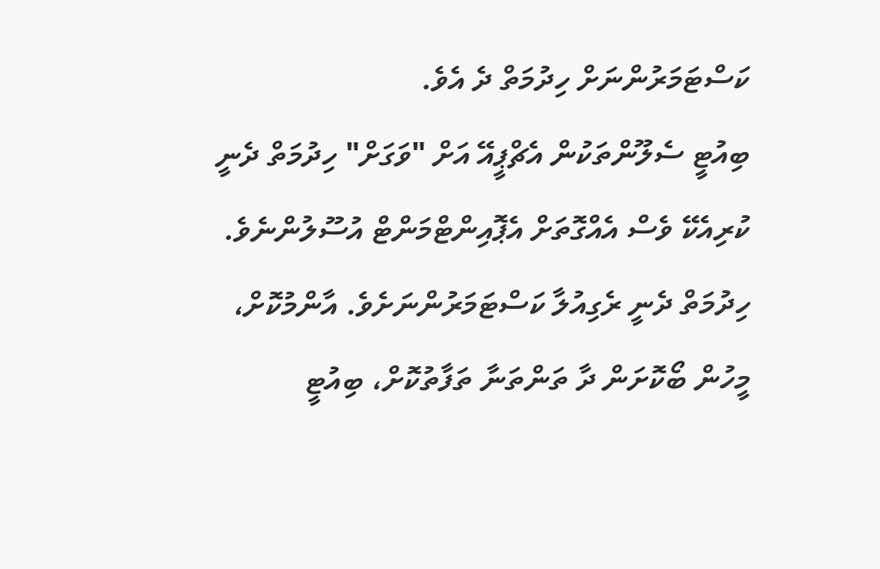ކަސްޓަމަރުންނަށް ހިދުމަތް ދެ އެވެ.
ބިއުޓީ ސެލޫންތަކުން އެޗްޕީއޭ އަށް "ވަގަށް" ހިދުމަތް ދެނީ ކުރިއެކޭ ވެސް އެއްގޮތަށް އެޕޮއިންޓްމަންޓް އުސޫލުންނެވެ. ހިދުމަތް ދެނީ ރެގިއުލާ ކަސްޓަމަރުންނަށެވެ. އާންމުކޮށް، މީހުން ބޯކޮށަން ދާ ތަންތަނާ ތަފާތުކޮށް، ބިއުޓީ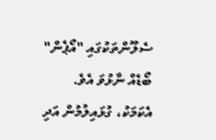ސެލޫންތަކުގައި "އޯޕެން" ބޯޑެއް ނާޅުވަ އެވެ. އެކަމަކު، ގުޅައިލުމުން އަދި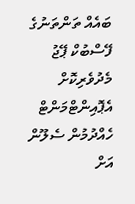ބައެއް ތަންތަނުގެ ފޭސްބުކް ޕޭޖު މެދުވެރިކޮށް އެޕޮއިންޓްމަންޓް ހެއްދުމުން ސެލޫން އަށް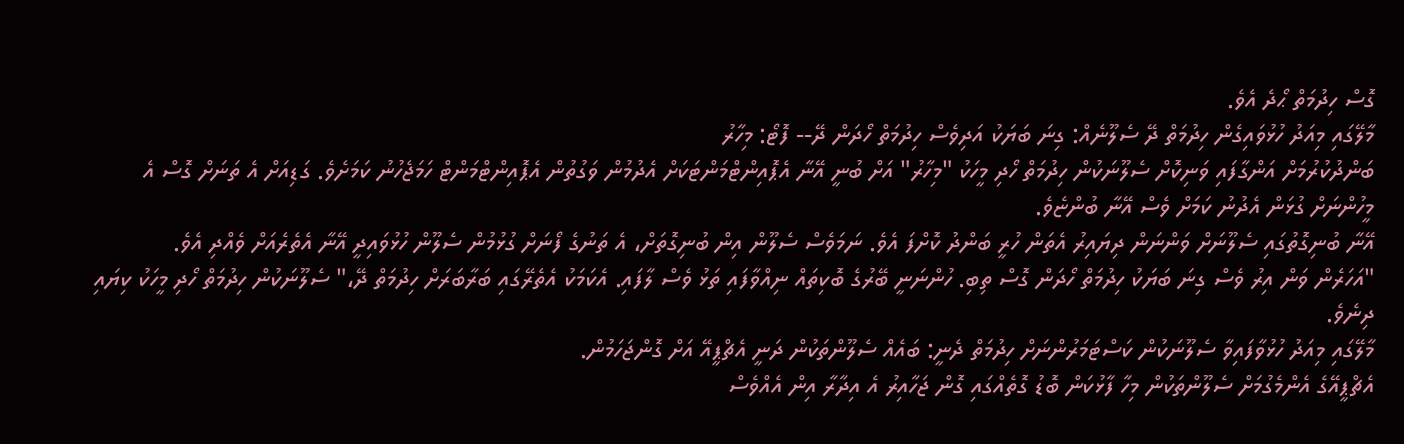ގޮސް ހިދުމަތް ޙޯދެ އެވެ.
މާލޭގައި މިއަދު ހުޅުވައިގެން ހިދުމަތް ދޭ ސެލޫނެއް: ގިނަ ބަޔަކު އަދިވެސް ހިދުމަތް ހޯދަން ދޭ-- ފޮޓޯ: މިހާރު
ބަންދުކުރުމަށް އަންގާފައި ވަނިކޮށް ސެލޫނަކުން ހިދުމަތް ހޯދި މީހަކު "މިހާރު" އަށް ބުނީ އޭނާ އެޕޮއިންޓްމަންޓަކަށް އެދުމުން ވަގުތުން އެޕޮއިންޓްމަންޓް ހަމަޖެހުނު ކަމަށެވެ. ގަޑިއަށް އެ ތަނަށް ގޮސް އެ މީހުންނަށް ގުޅަން އެދުނު ކަމަށް ވެސް އޭނާ ބުންޏެވެ.
އޭނާ ބުނިގޮތުގައި ސެލޫނަށް ވަންނަން ދިޔައިރު އެތަން ހުރީ ބަންދު ކޮށްފަ އެވެ. ނަމަވެސް ސެލޫން އިން ބުނިގޮތަށް، އެ ތަނުގެ ފޯނަށް ގުޅުމުން ސެލޫން ހުޅުވައިދީ އޭނާ އެތެރެއަށް ވެއްދި އެވެ.
"އަހަރެން ވަން އިރު ވެސް ގިނަ ބަޔަކު ހިދުމަތް ހޯދަން ގޮސް ތިބި. ހުންނަނީ ބޭރުގެ ބޮކިތައް ނިއްވާފައި ތަޅު ވެސް ލާފައި. އެކަމަކު އެތެރޭގައި ބަރާބަރަށް ހިދުމަތް ދޭ،" ސެލޫނަކުން ހިދުމަތް ހޯދި މީހަކު ކިޔައި ދިނެވެ.
މާލޭގައި މިއަދު ހުޅުވާފައިވާ ސެލޫނަކުން ކަސްޓަމަރުންނަށް ހިދުމަތް ދެނީ: ބައެއް ސެލޫންތަކުން ދަނީ އެޗްޕީއޭ އަށް ގޮންޖަހަމުން.
އެޗްޕީއޭގެ އެންމެގުމަށް ސެލޫންތަކުން މިހާ ފާޅުކަން ބޮޑު ގޮތެއްގައި ގޮން ޖަހާއިރު އެ އިދާރާ އިން އެއްވެސް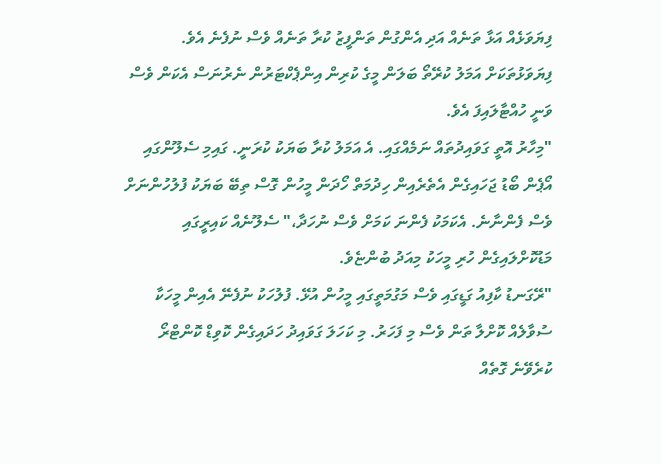ފިޔަވަޅެއް އަޅާ ތަނެއް އަދި އެންގުން ތަންފީޒު ކުރާ ތަނެއް ވެސް ނުފެނެ އެވެ. ފިޔަވަޅުތަކަށް އަމަލު ކުރޭތޯ ބަލަން މީގެ ކުރިން އިންޕެކްޓަރުން ނެރުނަސް އެކަން ވެސް ވަނީ ހުއްޓާލައިފަ އެވެ.
"މިހާރު އޮތީ ގަވައިދުތައް ނަމެއްގައި. އެ އަމަލު ކުރާ ބަޔަކު ކުރަނީ. ގައިމި ސެލޫންގައި އޯޕެން ބޯޑު ޖަހައިގެން އެތެރެއިން ހިދުމަތް ހޯދަން މީހުން ގޮސް ތިބޭ ބަޔަކު ފުލުހުންނަށް ވެސް ފެންނާނެ. އެކަމަކު ފެންނަ ކަމަށް ވެސް ނުހަދާ،" ސެލޫނެއް ކައިރީގައި މަޑުކޮށްލައިގެން ހުރި މީހަކު މިއަދު ބުންޏެވެ.
"ރޭގަނޑު ކާފިއު ގަޑީގައި ވެސް މަގުމަތީގައި މީހުން އުޅޭ. ފުލުހަކު ނުފެނޭ އެއިން މީހަކާ ސުވާލެއް ކޮށްލާ ތަން ވެސް މި ފަހަރު. މި ކަހަލަ ގަވައިދު ހަދައިގެން ކޮވިޑް ކޮންޓްރޯ ކުރެވޭނެ ގޮތެއް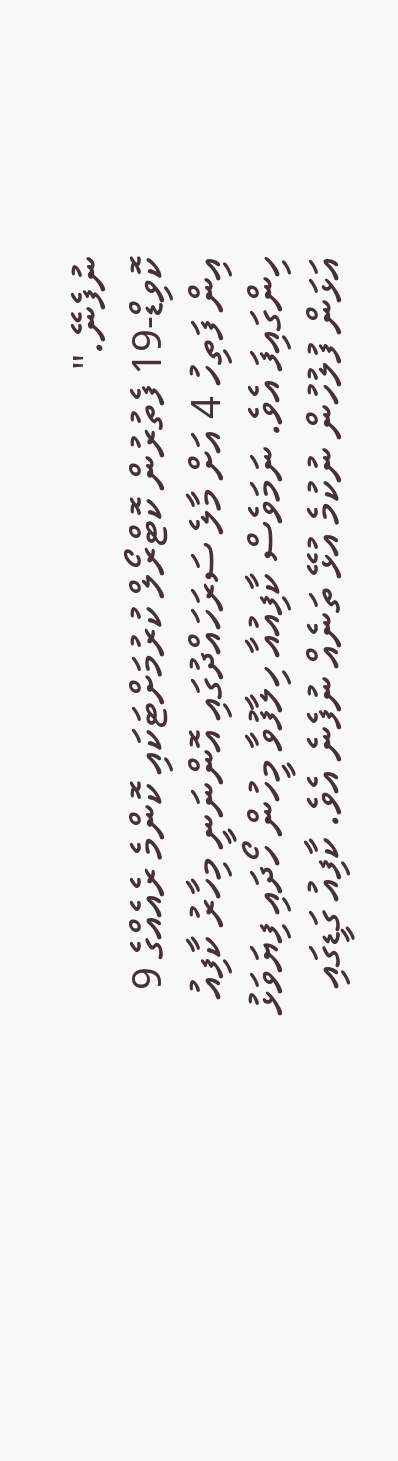ނުފެނޭ."
ކޮވިޑް-19 ފެތުރުން ކޮޓްރޯލް ކުރުމަށްޓަކައި ކޮންމެ ރެއެއްގެ 9 އިން ފަތިހު 4 އަށް މާލެ ސަރަހައްދުގައި އޮންނަނީ މިހާރު ކާފިއު ހިންގައިފަ އެވެ. ނަމަވެސް ކާފިއުއާ ހިލާފުވާ މީހުން ހޯދައި ފިޔަވަޅު އަޅަން ފުލުހުން ނުކުމެ އުޅޭ ތަނެއް ނުފެނެ އެވެ. ކާފިއު ގަޑީގައި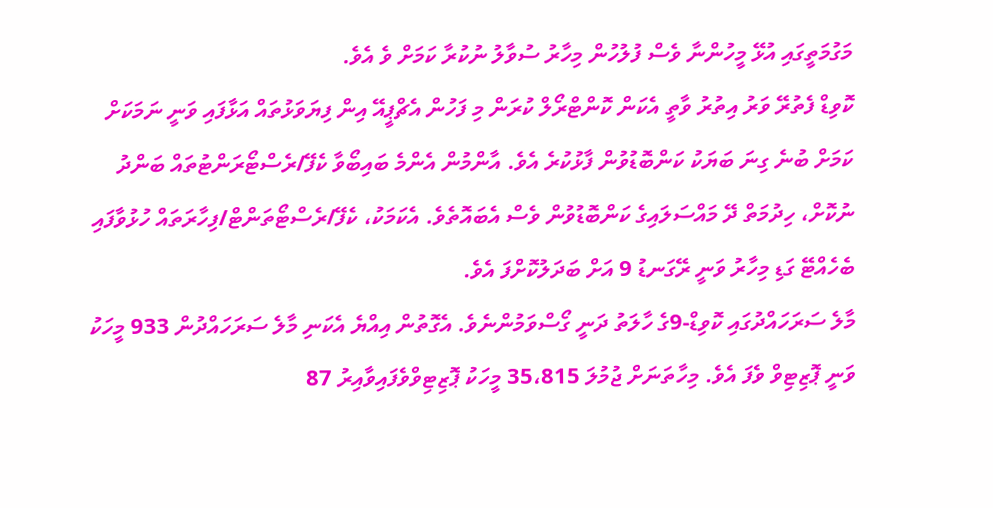މަގުމަތީގައި އުޅޭ މީހުންނާ ވެސް ފުލުހުން މިހާރު ސުވާލު ނުކުރާ ކަމަށް ވެ އެވެ.
ކޮވިޑް ފެތުރޭ ވަރު އިތުރު ވާތީ އެކަން ކޮންޓްރޯލް ކުރަން މި ފަހުން އެޗްޕީއޭ އިން ފިޔަވަޅުތައް އަޅާފައި ވަނީ ނަމަކަށް ކަމަށް ބުނެ ގިނަ ބަޔަކު ކަންބޮޑުވުން ފާޅުކުރެ އެވެ. އާންމުން އެންމެ ބައިބޯވާ ކެފޭ/ރެސްޓޯރަންޓުތައް ބަންދު ނުކޮށް، ހިދުމަތް ދޭ މައްސަލައިގެ ކަންބޮޑުވުން ވެސް އެބައޮތެވެ. އެކަމަކު، ކެފޭ/ރެސްޓޯތަންޓް/ފިހާރަތައް ހުޅުވާފައި ބެހެއްޓޭ ގަޑި މިހާރު ވަނީ ރޭގަނޑު 9 އަށް ބަދަލުކޮށްފަ އެވެ.
މާލެ ސަރަހައްދުގައި ކޮވިޑް-9ގެ ހާލަތު ދަނީ ގޯސްވަމުންނެވެ. އެގޮތުން އިއްޔެ އެކަނި މާލެ ސަރަހައްދުން 933 މީހަކު ވަނީ ޕޮޒިޓިވް ވެފަ އެވެ. މިހާތަނަށް ޖުމުލަ 35،815 މީހަކު ޕޮޒިޓިވްވެފައިވާއިރު 87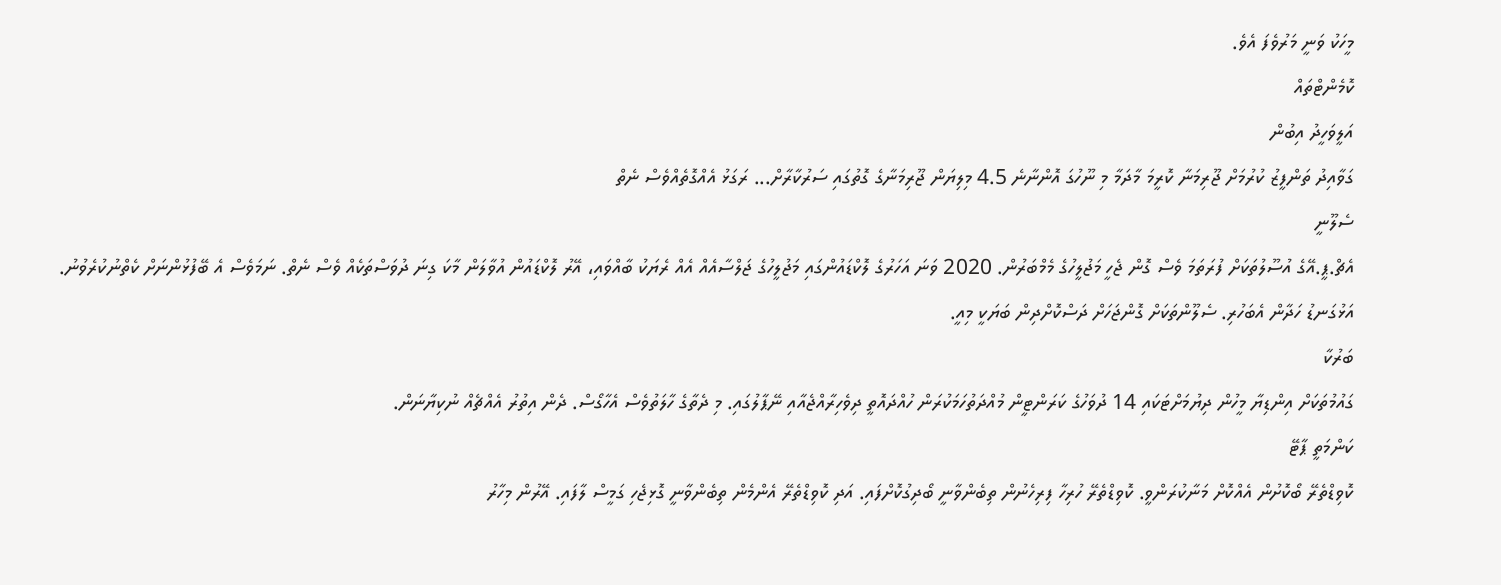މީހަކު ވަނީ މަރުވެފަ އެވެ.
ކޮމެންޓްތައް
އަލީވަހީދު އިބުން
ގަވާއިދު ތަންފީޒު ކުރުމަށް ޖޫރިމަނާ ކޮރީމަ މާދަމާ މި ނޫހުގަ އޮންނާނެ 4.5 މިލިޔަން ޖޫރިމަނާގެ ގޮތުގައި ސަރުކާރާށް... ރަގަޅު އެއްގޮތެއްވެސް ނެތް
ސެލޫނީ
އެޗް.ޕީ.އޭގެ އުސޫލުތަކަށް ފުރަތަމަ ވެސް ގޮން ޖެހީ މަޖުލީހުގެ މެމްބަރުން. 2020 ވަނަ އަހަރުގެ ލޮކްޑައުންގައި މަޖުލީހުގެ ޖަލްސާއެއް އެއް ރެޔަކު ބާއްވައި، އޭރު ލޮކްޑައުން އުވާލަން މާކަ ގިނަ ދުވަސްތަކެއް ވެސް ނެތް. ނަމަވެސް އެ ބޭފުޅުންނަށް ކެތްނުކުރެވުނު. އަޅުގަނޑު ހަދާން އެބަހުރި. ސެލޫންތަކަށް ގޮންޖަހަށް ދަސްކޮށްދިން ބަޔަކީ މިއީ.
ބަރުކާ
ގައުމުތަކަށް އިންޑިޔާ މީހުން ދިޔުމަށްޓަކައި 14 ދުވަހުގެ ކަރަންޓީން މުއްދަތުހަމަކުރަން ހުއްދައޮތީ ދިވެހިރާއްޖެއާއި ނޭޕާލުގައި. މި ދެތާގެ ހާލަތުވެސް އެހާގޯސް. ދެން އިތުރު އެއްޗެއް ނުކިޔާނަން.
ކަންމަތީ ޕާޓޭ
ކޮވިޑްތެރޭ ބޯކޮށުން އެއްކޮށް މަނާކުރަންވީ. ކޮވިޑްތެރޭ ހުރިހާ ފިރިހެނުން ތިބެންވާނީ ބޯދިގުކޮށްފައި. އަދި ކޮވިޑްތެރޭ އެންމެން ތިބެންވާނީ ގޮޅިޖެހި ގަމީސް ލާފައި. އޭރުން މިހާރު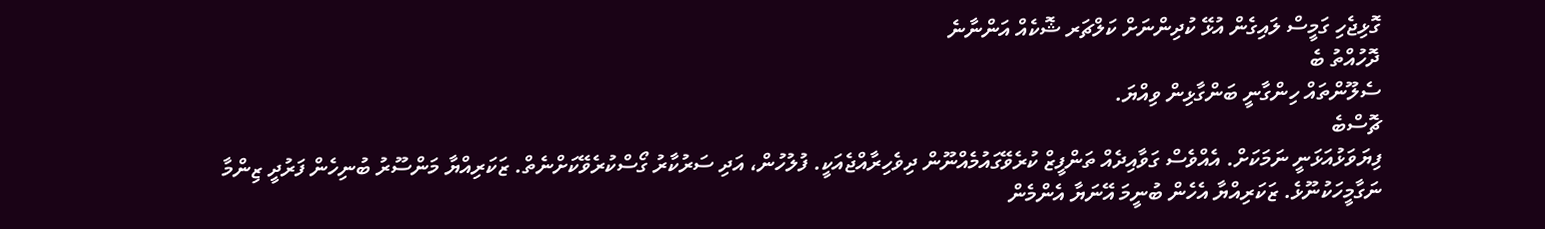ގޮޅިޖެހި ގަމީސް ލައިގެން އުޅޭ ކުދިންނަށް ކަލްޗަރ ޝޮކެއް އަންނާނެ
ދޮހުއްތު ބެ
ސެލޫންތައް ހިންގާނީ ބަންގާޅިން ވިއްޔަ.
ޗޮސްބެ
ފިޔަވަޅުއަޅަނީ ނަމަކަށް. އެއްވެސް ގަވާއިދެއް ތަންފީޒް ކުރެވޭގައުމެއްނޫން ދިވެހިރާއްޖެއަކީ. ފުލުހުން، އަދި ސަރުކާރު ގޯސްކުރެވޭކަށްނެތް. ޒަކަރިއްޔާ މަންސޫރު ބުނިހެން ފަރުދީ ޒިންމާ ނަގާމީހަކުނޫޅެ. ޒަކަރިއްޔާ އެހެން ބުނީމަ އޭނަޔާ އެންމެން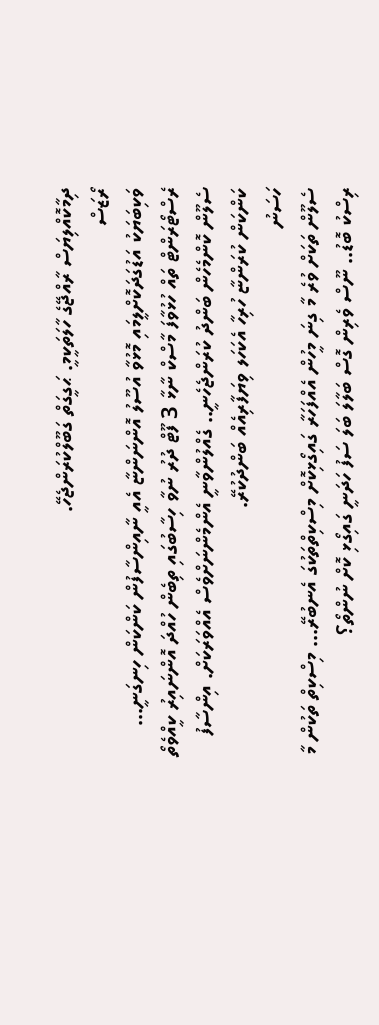ދިމާކޮއްލިޔަސް ރާއްޖޭގެ ހާލަތަކީމީ. ޙަގީގަތް ގަބޫލްކުރަންޖެހޭ.
ރޯޒަސް
ވަކިބަޔަކު އަޑުގަދަކޮށްލީމައި މޮޅުވާ އުސޫލު އޮންނަންޏާ އެއީ ނާއިންސާފުން ކަންކަން ހިނގަނީ... ރެސްޓޯރަންޓް ތައް ހުޅުވާފަ މާސްކް ނާޅާ 3 ފޫޓް ދުރު ނުވާ ހިސާބުގައި ތިބެން ހުއްދަ އޮންނައިރު ކީއްވެތޯ ސެލޫން ކޮންމެހެން ބަންދު ކުރަންޖެހެނީ.. ގެއްލުންވާނީ އެންމެންނަށްވެސް އެއްވަރަކަށް. އިންސާފު ކަންކަން ކުރަންޏާ ހުރިހާ އެކަހަލ ވިޔަފާރިއެއް ބަންދުކުރޭ.
ހަސަނު
ސެލޫން ތަކަށް ވުރެ މާ ގިނަ މީހުން އެއްފަހަރާ ގައިގޯޅިކޮށް މިސްކިތްތަކުގަ އެނބުރޭ... މިސްކިތް ތަކުން މާ ރިސްކު ބޮޑު.. ނޫސް ވެރިން ގޮސް ބަލާލަ ބަލަ ސަފު ހަދަނީ ގައިގޯޅި ކޮށް ނުންތޯ؟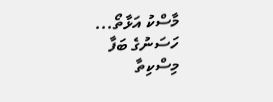މާސްކު އަޅާތޯ...
ހަސަނުގެ ބަފާ
މިސްކިތާ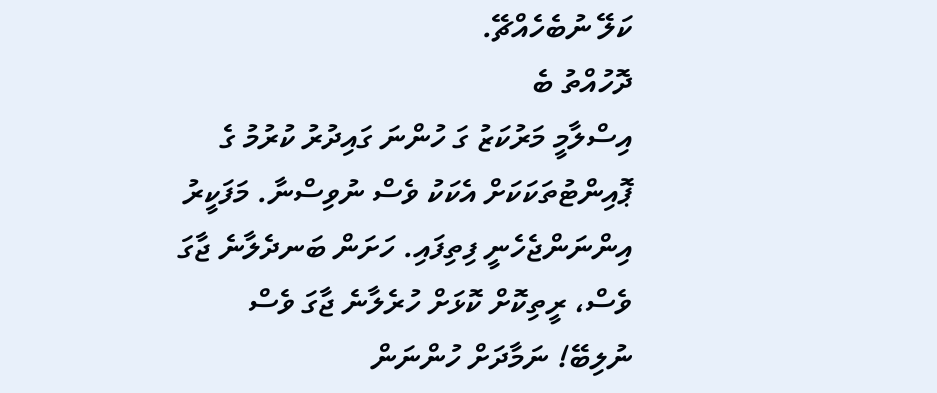ކަލޭ ނުބެހެއްޗޭ.
ދޮހުއްތު ބެ
އިސްލާމީ މަރުކަޒު ގަ ހުންނަ ގައިދުރު ކުރުމު ގެ ޕޮއިންޓުތަކަކަށް އެކަކު ވެސް ނުވިސްނާ. މަފަކީރު އިންނަންޖެހެނީ ފިތިފައި. ހަށަން ބަނދެލާނެ ޖާގަ ވެސް، ރީތިކޮށް ކޮޅަށް ހުރެލާނެ ޖާގަ ވެސް ނުލިބޭ! ނަމާދަށް ހުންނަން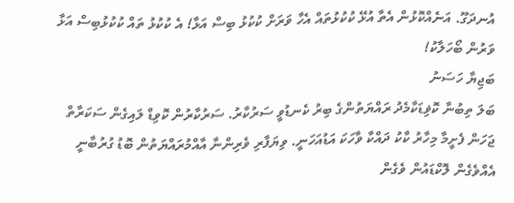އުނދަގޫ. އަނެއްކޮޅުން އެތާ އުޅޭ ކުކުޅުތައް އެހާ ވަރަށް ކުކުޅު ބިސް އަޅާ! އެ ކުކުޅު ތައް ކުކުޅުބިސް އަޅާ ވަރުން ބޯހަލާކު!
ބަޖިޔާ ހަސަނު
ބަލަ ތިބުނާ ކޮޥިޑަކާމެދު ރައްޔަތުންގެ ބިރު ކެނޑުވީ ސަރުކާރު. ސަރުކާރުން ކޮވިޑް ލައިގެން ސަކަރާތް ޖަހަން ފެށީމާ މިހާރު ކާކު ދައްކާ ވާހަކަ އަޑުއަހަނީ. ވިޔަފާރި ވެރިންނާ އާއްމުރައްޔަތުން ބޮޑު ގުރުބާނީ އެއްވެގެން ލޮކްޑައުން ވެގެން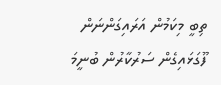ތިބީ މިކަމުން އަރައިގަންނަން ފޫގަޅައިގެން ސަރުކާރުން ބުނީމަ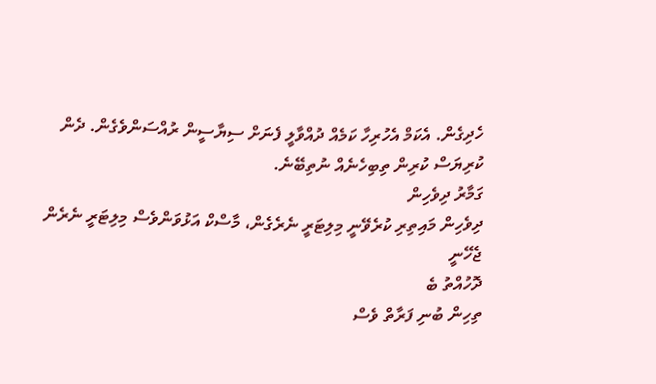ހެދިގެން. އެކަމް އެހުރިހާ ކަމެއް ދުއްވާލީ ފެނަށް ސިޔާސީން ރުއްސަންވެގެން. ދެން ކުރިޔަސް ކުރިން ތިބިހެނެއް ނުތިބޭނެ.
ގަމާރު ދިވެހިން
ދިވެހިން މައިތިރި ކުރެވޭނީ މިލިޓަރީ ނެރެގެން، މާސްކް އަޅުވަންވެސް މިލިޓަރީ ނެރެން ޖެހޭނީ
ދޮހުއްތު ބެ
ތިހިން ބުނި ފަރާތް ވެސް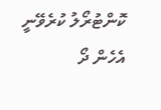ކޮންޓުރޯލު ކުރެވޭނީ އެހެން ދޯ